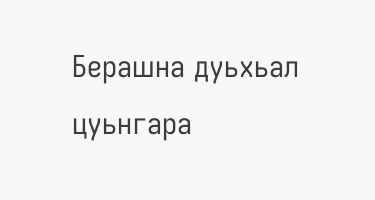Берашна дуьхьал цуьнгара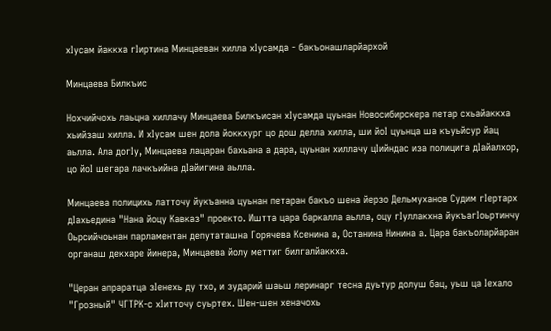хIусам йаккха гIиртина Минцаеван хилла хIусамда - бакъонашларйархой

Минцаева Билкъис

Нохчийчохь лаьцна хиллачу Минцаева Билкъисан хIусамда цуьнан Новосибирскера петар схьайаккха хьийзаш хилла. И хIусам шен дола йоккхург цо дош делла хилла, ши йоI цуьнца ша къуьйсур йац аьлла. Ала догIу, Минцаева лацаран бахьана а дара, цуьнан хиллачу цIийндас иза полицига дIайалхор, цо йоI шегара лачкъийна дIайигина аьлла.

Минцаева полицихь латточу йукъанна цуьнан петаран бакъо шена йерзо Дельмуханов Судим гIертарх дIахьедина "Нана йоцу Кавказ" проекто. Иштта цара баркалла аьлла, оцу гIуллакхна йукъагIоьртинчу Оьрсийчоьнан парламентан депутаташна Горячева Ксенина а, Останина Нинина а. Цара бакъоларйаран органаш декхаре йинера, Минцаева йолу меттиг билгалйаккха.

"Церан апраратца зIенехь ду тхо, и зударий шаьш леринарг тесна дуьтур долуш бац, уьш ца Iехало "Грозный" ЧГТРК-с хIитточу суьртех. Шен-шен хеначохь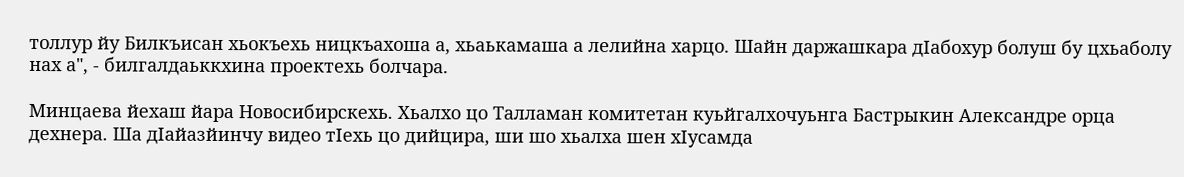толлур йу Билкъисан хьокъехь ницкъахоша а, хьаькамаша а лелийна харцо. Шайн даржашкара дIабохур болуш бу цхьаболу нах а", - билгалдаьккхина проектехь болчара.

Минцаева йехаш йара Новосибирскехь. Хьалхо цо Талламан комитетан куьйгалхочуьнга Бастрыкин Александре орца дехнера. Ша дIайазйинчу видео тIехь цо дийцира, ши шо хьалха шен хIусамда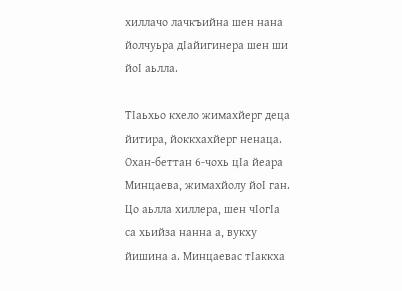хиллачо лачкъийна шен нана йолчуьра дIайигинера шен ши йоI аьлла.

ТIаьхьо кхело жимахйерг деца йитира, йоккхахйерг ненаца. Охан-беттан 6-чохь цIа йеара Минцаева, жимахйолу йоI ган. Цо аьлла хиллера, шен чIогIа са хьийза нанна а, вукху йишина а. Минцаевас тIаккха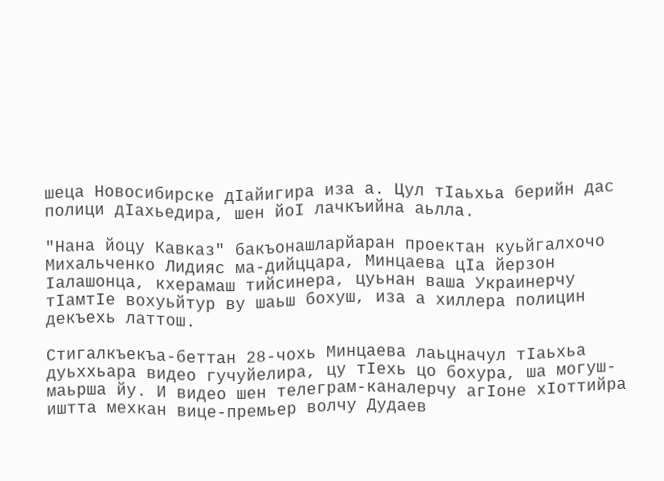шеца Новосибирске дIайигира иза а. Цул тIаьхьа берийн дас полици дIахьедира, шен йоI лачкъийна аьлла.

"Нана йоцу Кавказ" бакъонашларйаран проектан куьйгалхочо Михальченко Лидияс ма-дийццара, Минцаева цIа йерзон Iалашонца, кхерамаш тийсинера, цуьнан ваша Украинерчу тIамтIе вохуьйтур ву шаьш бохуш, иза а хиллера полицин декъехь латтош.

Стигалкъекъа-беттан 28-чохь Минцаева лаьцначул тIаьхьа дуьххьара видео гучуйелира, цу тIехь цо бохура, ша могуш-маьрша йу. И видео шен телеграм-каналерчу агIоне хIоттийра иштта мехкан вице-премьер волчу Дудаев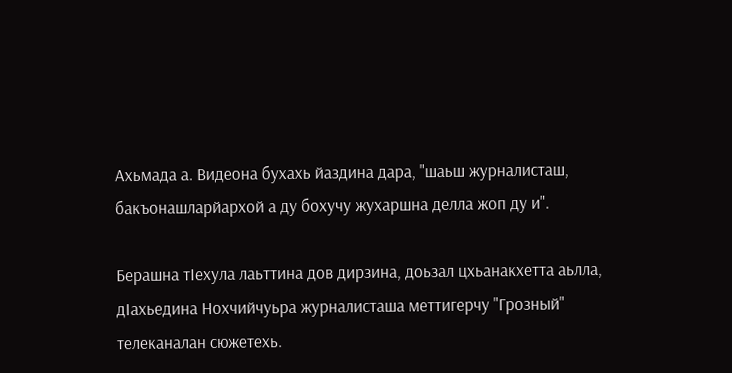Ахьмада а. Видеона бухахь йаздина дара, "шаьш журналисташ, бакъонашларйархой а ду бохучу жухаршна делла жоп ду и".

Берашна тIехула лаьттина дов дирзина, доьзал цхьанакхетта аьлла, дIахьедина Нохчийчуьра журналисташа меттигерчу "Грозный" телеканалан сюжетехь.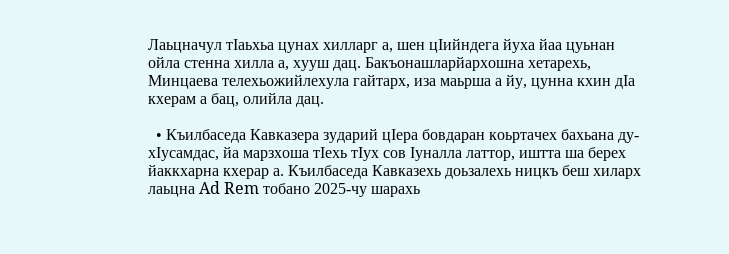Лаьцначул тIаьхьа цунах хилларг а, шен цIийндега йуха йаа цуьнан ойла стенна хилла а, хууш дац. Бакъонашларйархошна хетарехь, Минцаева телехьожийлехула гайтарх, иза маьрша а йу, цунна кхин дIа кхерам а бац, олийла дац.

  • Къилбаседа Кавказера зударий цIера бовдаран коьртачех бахьана ду- хIусамдас, йа марзхоша тIехь тIух сов Iуналла латтор, иштта ша берех йаккхарна кхерар а. Къилбаседа Кавказехь доьзалехь ницкъ беш хиларх лаьцна Ad Rem тобано 2025-чу шарахь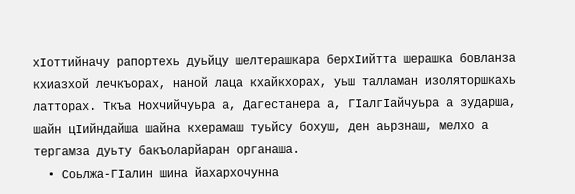хIоттийначу рапортехь дуьйцу шелтерашкара берхIийтта шерашка бовланза кхиазхой лечкъорах, наной лаца кхайкхорах, уьш талламан изоляторшкахь латторах. Ткъа Нохчийчуьра а, Дагестанера а, ГIалгIайчуьра а зударша, шайн цIийндайша шайна кхерамаш туьйсу бохуш, ден аьрзнаш, мелхо а тергамза дуьту бакъоларйаран органаша.
  • Соьлжа-ГIалин шина йахархочунна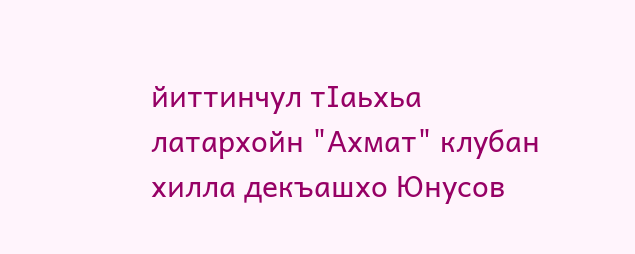йиттинчул тIаьхьа латархойн "Ахмат" клубан хилла декъашхо Юнусов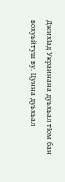ДжихIад Украинана дуьхьал тIом бан вохуьйтуш ву. Цунна дуьхьал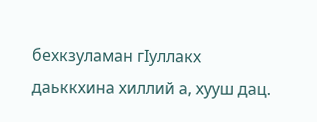бехкзуламан гIуллакх даьккхина хиллий а, хууш дац.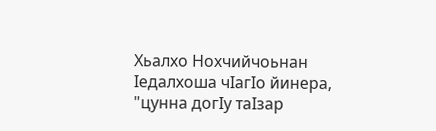Хьалхо Нохчийчоьнан Iедалхоша чIагIо йинера, "цунна догIу таIзар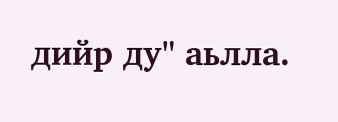дийр ду" аьлла.